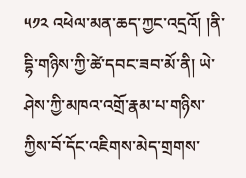༥༡༢ འཕེལ་མན་ཆད་ཀྱང་འདྲའོ། །ནི་དྷི་གཉིས་ཀྱི་ཚེ་དབང་ཟབ་མོ་ནི། ཡེ་ཤེས་ཀྱི་མཁའ་འགྲོ་རྣམ་པ་གཉིས་ཀྱིས་བོ་དོང་འཇིགས་མེད་གྲགས་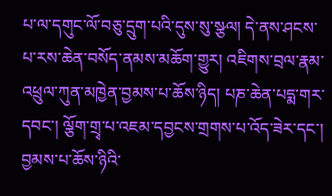པ་ལ་དགུང་ལོ་བཅུ་དྲུག་པའི་དུས་སུ་སྩལ། དེ་ནས་ཤངས་པ་རས་ཆེན་བསོད་ནམས་མཆོག་གྱུར། འཇིགས་བྲལ་རྣམ་འཕྲུལ་ཀུན་མཁྱེན་བྱམས་པ་ཆོས་ཉིད། པཎ་ཆེན་པདྨ་གར་དབང་། ལྕོག་གྲྭ་པ་འཇམ་དབྱངས་གྲགས་པ་འོད་ཟེར་དང་། བྱམས་པ་ཆོས་ཉིའི་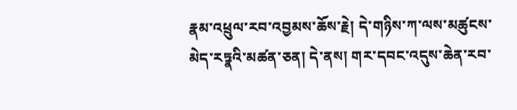རྣམ་འཕྲུལ་རབ་འབྱམས་ཆོས་རྗེ། དེ་གཉིས་ཀ་ལས་མཚུངས་མེད་རཏྣའི་མཚན་ཅན། དེ་ནས། གར་དབང་འདུས་ཆེན་རབ་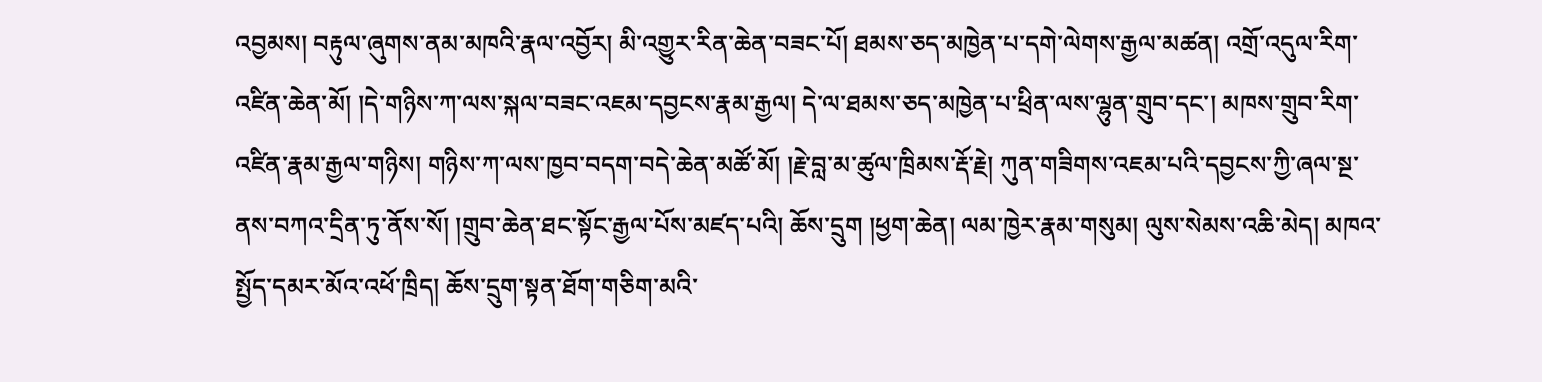འབྱམས། བརྟུལ་ཞུགས་ནམ་མཁའི་རྣལ་འབྱོར། མི་འགྱུར་རིན་ཆེན་བཟང་པོ། ཐམས་ཅད་མཁྱེན་པ་དགེ་ལེགས་རྒྱལ་མཚན། འགྲོ་འདུལ་རིག་འཛིན་ཆེན་མོ། །དེ་གཉིས་ཀ་ལས་སྐལ་བཟང་འཇམ་དབྱངས་རྣམ་རྒྱལ། དེ་ལ་ཐམས་ཅད་མཁྱེན་པ་ཕྲིན་ལས་ལྷུན་གྲུབ་དང་། མཁས་གྲུབ་རིག་འཛིན་རྣམ་རྒྱལ་གཉིས། གཉིས་ཀ་ལས་ཁྱབ་བདག་བདེ་ཆེན་མཚོ་མོ། །རྗེ་བླ་མ་ཚུལ་ཁྲིམས་རྡོ་རྗེ། ཀུན་གཟིགས་འཇམ་པའི་དབྱངས་ཀྱི་ཞལ་སྔ་ནས་བཀའ་དྲིན་ཏུ་ནོས་སོ། །གྲུབ་ཆེན་ཐང་སྟོང་རྒྱལ་པོས་མཛད་པའི། ཆོས་དྲུག །ཕྱག་ཆེན། ལམ་ཁྱེར་རྣམ་གསུམ། ལུས་སེམས་འཆི་མེད། མཁའ་སྤྱོད་དམར་མོའ་འཕོ་ཁྲིད། ཆོས་དྲུག་སྟན་ཐོག་གཅིག་མའི་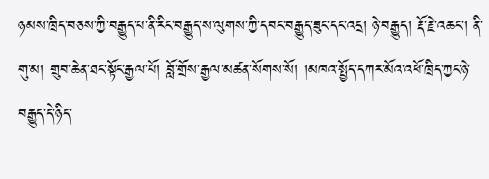ཉམས་ཁྲིད་བཅས་ཀྱི་བརྒྱུད་པ་ནི་རིང་བརྒྱུད་ས་ལུགས་ཀྱི་དབང་བརྒྱུད་ཟུང་དང་འདྲ། ཉེ་བརྒྱུད། རྡོ་རྗེ་འཆང་། ནི་གུ་མ། གྲུབ་ཆེན་ཐང་སྟོང་རྒྱལ་པོ། བློ་གྲོས་རྒྱལ་མཚན་སོགས་སོ། །མཁའ་སྤྱོད་དཀར་མོའ་འཕོ་ཁྲིད་ཀྱང་ཉེ་བརྒྱུད་དེ་ཉིད་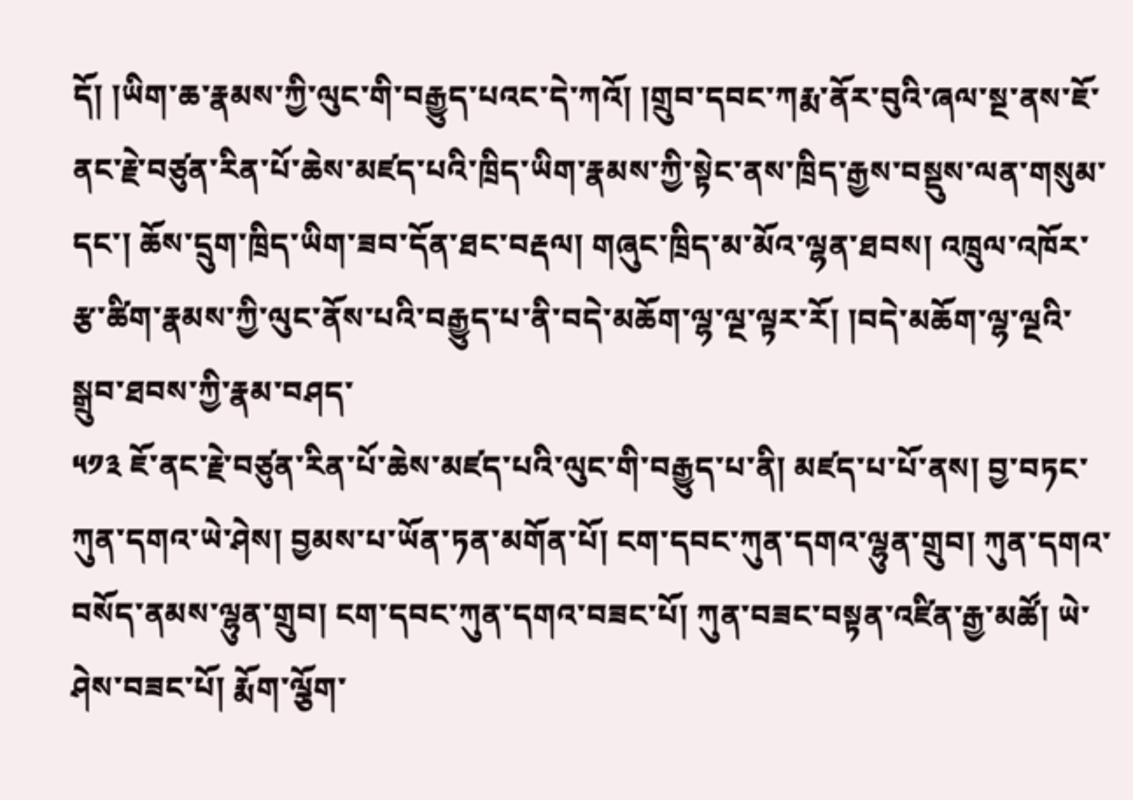དོ། །ཡིག་ཆ་རྣམས་ཀྱི་ལུང་གི་བརྒྱུད་པའང་དེ་ཀའོ། །གྲུབ་དབང་ཀརྨ་ནོར་བུའི་ཞལ་སྔ་ནས་ཇོ་ནང་རྗེ་བཙུན་རིན་པོ་ཆེས་མཛད་པའི་ཁྲིད་ཡིག་རྣམས་ཀྱི་སྟེང་ནས་ཁྲིད་རྒྱས་བསྡུས་ལན་གསུམ་དང་། ཆོས་དྲུག་ཁྲིད་ཡིག་ཟབ་དོན་ཐང་བརྡལ། གཞུང་ཁྲིད་མ་མོའ་ལྷན་ཐབས། འཁྲུལ་འཁོར་རྩ་ཚིག་རྣམས་ཀྱི་ལུང་ནོས་པའི་བརྒྱུད་པ་ནི་བདེ་མཆོག་ལྷ་ལྔ་ལྟར་རོ། །བདེ་མཆོག་ལྷ་ལྔའི་སྒྲུབ་ཐབས་ཀྱི་རྣམ་བཤད་
༥༡༣ ཇོ་ནང་རྗེ་བཙུན་རིན་པོ་ཆེས་མཛད་པའི་ལུང་གི་བརྒྱུད་པ་ནི། མཛད་པ་པོ་ནས། བྱ་བཏང་ཀུན་དགའ་ཡེ་ཤེས། བྱམས་པ་ཡོན་ཏན་མགོན་པོ། ངག་དབང་ཀུན་དགའ་ལྷུན་གྲུབ། ཀུན་དགའ་བསོད་ནམས་ལྷུན་གྲུབ། ངག་དབང་ཀུན་དགའ་བཟང་པོ། ཀུན་བཟང་བསྟན་འཛིན་རྒྱ་མཚོ། ཡེ་ཤེས་བཟང་པོ། རྨོག་ལྕོག་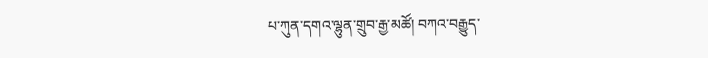པ་ཀུན་དགའ་ལྷུན་གྲུབ་རྒྱ་མཚོ། བཀའ་བརྒྱུད་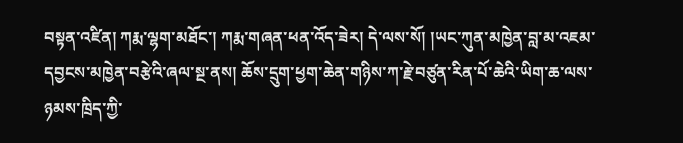བསྟན་འཛིན། ཀརྨ་ལྷག་མཐོང་། ཀརྨ་གཞན་ཕན་འོད་ཟེར། དེ་ལས་སོ། །ཡང་ཀུན་མཁྱེན་བླ་མ་འཇམ་དབྱངས་མཁྱེན་བརྩེའི་ཞལ་སྔ་ནས། ཆོས་དྲུག་ཕྱག་ཆེན་གཉིས་ཀ་རྗེ་བཙུན་རིན་པོ་ཆེའི་ཡིག་ཆ་ལས་ཉམས་ཁྲིད་ཀྱི་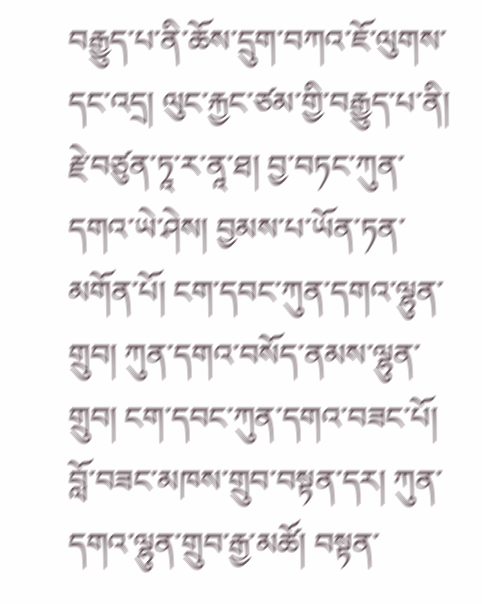བརྒྱུད་པ་ནི་ཆོས་དྲུག་བཀའ་ཇོ་ལུགས་དང་འདྲ། ལུང་རྐྱང་ཙམ་གྱི་བརྒྱུད་པ་ནི། རྗེ་བཙུན་ཏཱ་ར་ནཱ་ཐ། བྱ་བཏང་ཀུན་དགའ་ཡེ་ཤེས། བྱམས་པ་ཡོན་ཏན་མགོན་པོ། ངག་དབང་ཀུན་དགའ་ལྷུན་གྲུབ། ཀུན་དགའ་བསོད་ནམས་ལྷུན་གྲུབ། ངག་དབང་ཀུན་དགའ་བཟང་པོ། བློ་བཟང་མཁས་གྲུབ་བསྟན་དར། ཀུན་དགའ་ལྷུན་གྲུབ་རྒྱ་མཚོ། བསྟན་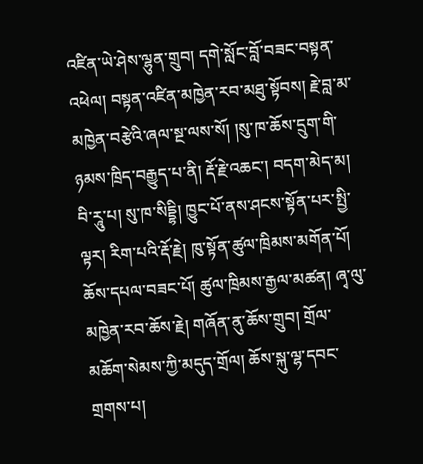འཛིན་ཡེ་ཤེས་ལྷུན་གྲུབ། དགེ་སློང་བློ་བཟང་བསྟན་འཕེལ། བསྟན་འཛིན་མཁྱེན་རབ་མཐུ་སྟོབས། རྗེ་བླ་མ་མཁྱེན་བརྩེའི་ཞལ་སྔ་ལས་སོ། །སུ་ཁ་ཆོས་དྲུག་གི་ཉམས་ཁྲིད་བརྒྱུད་པ་ནི། རྡོ་རྗེ་འཆང་། བདག་མེད་མ། བི་རཱུ་པ། སུ་ཁ་སིདྡྷི། ཁྱུང་པོ་ནས་ཤངས་སྟོན་པར་སྤྱི་ལྟར། རིག་པའི་རྡོ་རྗེ། ཁུ་སྟོན་ཚུལ་ཁྲིམས་མགོན་པོ། ཆོས་དཔལ་བཟང་པོ། ཚུལ་ཁྲིམས་རྒྱལ་མཚན། ཞྭ་ལུ་མཁྱེན་རབ་ཆོས་རྗེ། གཞོན་ནུ་ཆོས་གྲུབ། གྲོལ་མཆོག་སེམས་ཀྱི་མདུད་གྲོལ། ཆོས་སྐུ་ལྷ་དབང་གྲགས་པ།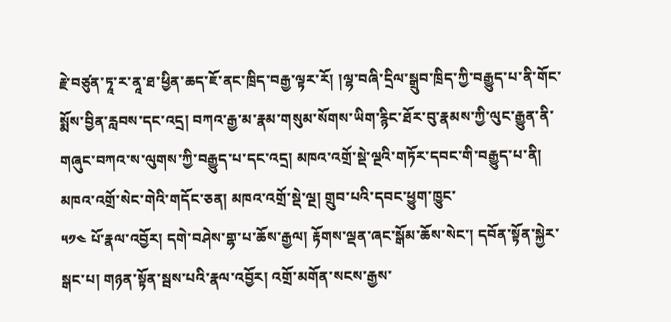རྗེ་བཙུན་ཏཱ་ར་ནཱ་ཐ་ཕྱིན་ཆད་ཇོ་ནང་ཁྲིད་བརྒྱ་ལྟར་རོ། །ལྷ་བཞི་དྲིལ་སྒྲུབ་ཁྲིད་ཀྱི་བརྒྱུད་པ་ནི་གོང་སྨོས་བྱིན་རླབས་དང་འདྲ། བཀའ་རྒྱ་མ་རྣམ་གསུམ་སོགས་ཡིག་རྙིང་ཐོར་བུ་རྣམས་ཀྱི་ལུང་རྒྱུན་ནི་གཞུང་བཀའ་ས་ལུགས་ཀྱི་བརྒྱུད་པ་དང་འདྲ། མཁའ་འགྲོ་སྡེ་ལྔའི་གཏོར་དབང་གི་བརྒྱུད་པ་ནི། མཁའ་འགྲོ་སེང་གེའི་གདོང་ཅན། མཁའ་འགྲོ་སྡེ་ལྔ། གྲུབ་པའི་དབང་ཕྱུག་ཁྱུང་
༥༡༤ པོ་རྣལ་འབྱོར། དགེ་བཤེས་གྷ་པ་ཆོས་རྒྱལ། རྟོགས་ལྡན་ཞང་སྒོམ་ཆོས་སེང་། དབོན་སྟོན་སྐྱེར་སྒང་པ། གཉན་སྟོན་སྦས་པའི་རྣལ་འབྱོར། འགྲོ་མགོན་སངས་རྒྱས་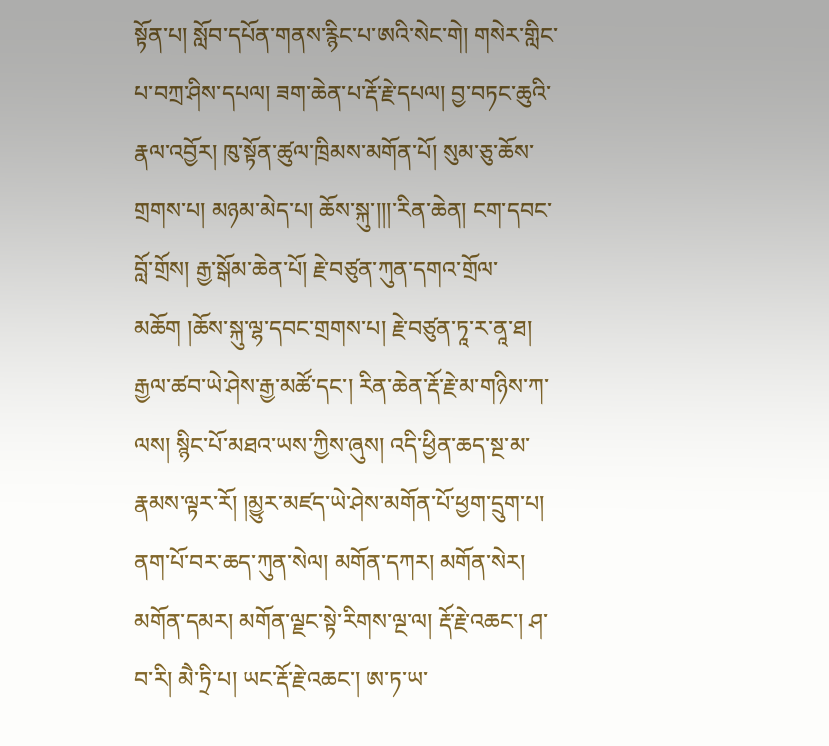སྟོན་པ། སློབ་དཔོན་གནས་རྙིང་པ་ཨའི་སེང་གེ། གསེར་གླིང་པ་བཀྲ་ཤིས་དཔལ། ཟག་ཆེན་པ་རྡོ་རྗེ་དཔལ། བྱ་བཏང་ཆུའི་རྣལ་འབྱོར། ཁུ་སྟོན་ཚུལ་ཁྲིམས་མགོན་པོ། སུམ་ཅུ་ཆོས་གྲགས་པ། མཉམ་མེད་པ། ཆོས་སྐུ་།།།་རིན་ཆེན། ངག་དབང་བློ་གྲོས། རྒྱ་སྒོམ་ཆེན་པོ། རྗེ་བཙུན་ཀུན་དགའ་གྲོལ་མཆོག །ཆོས་སྐུ་ལྷ་དབང་གྲགས་པ། རྗེ་བཙུན་ཏཱ་ར་ནཱ་ཐ། རྒྱལ་ཚབ་ཡེ་ཤེས་རྒྱ་མཚོ་དང་། རིན་ཆེན་རྡོ་རྗེ་མ་གཉིས་ཀ་ལས། སྙིང་པོ་མཐའ་ཡས་ཀྱིས་ཞུས། འདི་ཕྱིན་ཆད་སྔ་མ་རྣམས་ལྟར་རོ། །མྱུར་མཛད་ཡེ་ཤེས་མགོན་པོ་ཕྱག་དྲུག་པ། ནག་པོ་བར་ཆད་ཀུན་སེལ། མགོན་དཀར། མགོན་སེར། མགོན་དམར། མགོན་ལྗང་སྟེ་རིགས་ལྔ་ལ། རྡོ་རྗེ་འཆང་། ཤ་བ་རི། མཻ་ཏྲི་པ། ཡང་རྡོ་རྗེ་འཆང་། ཨ་ཏ་ཡ་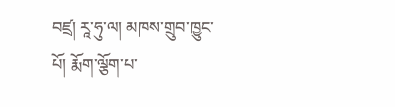བཛྲ། རཱ་ཧུ་ལ། མཁས་གྲུབ་ཁྱུང་པོ། རྨོག་ལྕོག་པ་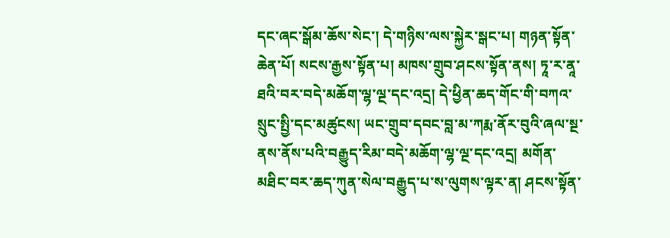དང་ཞང་སྒོམ་ཆོས་སེང་། དེ་གཉིས་ལས་སྐྱེར་སྒང་པ། གཉན་སྟོན་ཆེན་པོ། སངས་རྒྱས་སྟོན་པ། མཁས་གྲུབ་ཤངས་སྟོན་ནས། ཏཱ་ར་ནཱ་ཐའི་བར་བདེ་མཆོག་ལྷ་ལྔ་དང་འདྲ། དེ་ཕྱིན་ཆད་གོང་གི་བཀའ་སྲུང་སྤྱི་དང་མཚུངས། ཡང་གྲུབ་དབང་བླ་མ་ཀརྨ་ནོར་བུའི་ཞལ་སྔ་ནས་ནོས་པའི་བརྒྱུད་རིམ་བདེ་མཆོག་ལྷ་ལྔ་དང་འདྲ། མགོན་མཐིང་བར་ཆད་ཀུན་སེལ་བརྒྱུད་པ་ས་ལུགས་ལྟར་ན། ཤངས་སྟོན་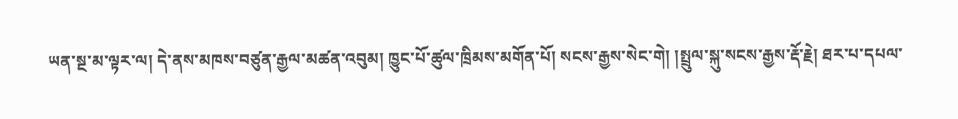ཡན་སྔ་མ་ལྟར་ལ། དེ་ནས་མཁས་བཙུན་རྒྱལ་མཚན་འབུམ། ཁྱུང་པོ་ཚུལ་ཁྲིམས་མགོན་པོ། སངས་རྒྱས་སེང་གེ། །སྤྲུལ་སྐུ་སངས་རྒྱས་རྡོ་རྗེ། ཐར་པ་དཔལ་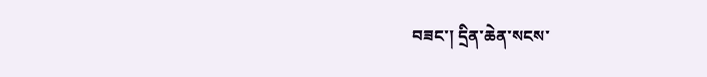བཟང་། དྲིན་ཆེན་སངས་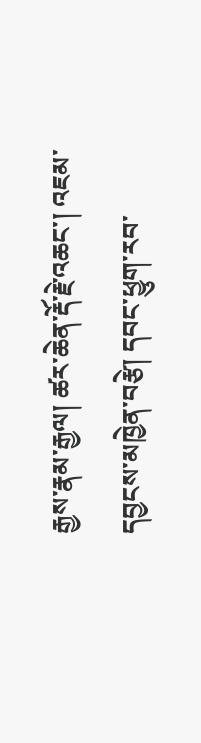རྒྱས་རྣམ་རྒྱལ། ཚར་ཆེན་རྡོ་རྗེ་འཆང་། འཇམ་དབྱངས་མཁྱེན་བརྩེ། དབང་ཕྱུག་རབ་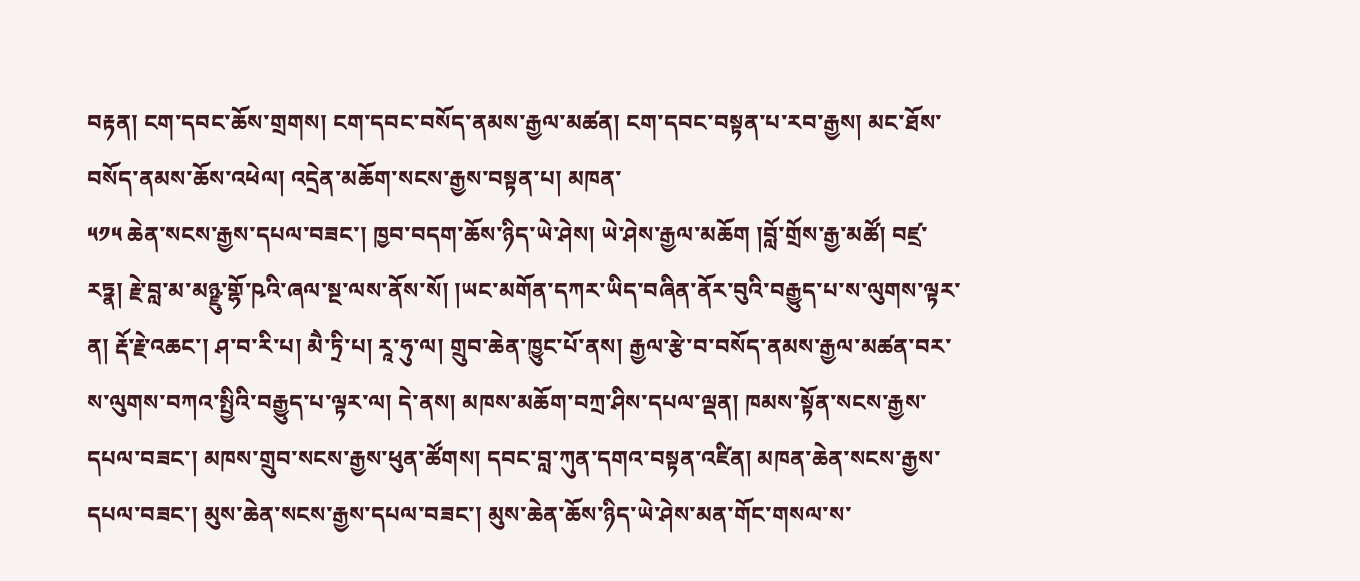བརྟན། ངག་དབང་ཆོས་གྲགས། ངག་དབང་བསོད་ནམས་རྒྱལ་མཚན། ངག་དབང་བསྟན་པ་རབ་རྒྱས། མང་ཐོས་བསོད་ནམས་ཆོས་འཕེལ། འདྲེན་མཆོག་སངས་རྒྱས་བསྟན་པ། མཁན་
༥༡༥ ཆེན་སངས་རྒྱས་དཔལ་བཟང་། ཁྱབ་བདག་ཆོས་ཉིད་ཡེ་ཤེས། ཡེ་ཤེས་རྒྱལ་མཆོག །བློ་གྲོས་རྒྱ་མཚོ། བཛྲ་རཏྣ། རྗེ་བླ་མ་མཉྫུ་གྷོ་ཥའི་ཞལ་སྔ་ལས་ནོས་སོ། །ཡང་མགོན་དཀར་ཡིད་བཞིན་ནོར་བུའི་བརྒྱུད་པ་ས་ལུགས་ལྟར་ན། རྡོ་རྗེ་འཆང་། ཤ་བ་རི་པ། མཻ་ཏྲི་པ། རཱ་ཧུ་ལ། གྲུབ་ཆེན་ཁྱུང་པོ་ནས། རྒྱལ་རྩེ་བ་བསོད་ནམས་རྒྱལ་མཚན་བར་ས་ལུགས་བཀའ་སྤྱིའི་བརྒྱུད་པ་ལྟར་ལ། དེ་ནས། མཁས་མཆོག་བཀྲ་ཤིས་དཔལ་ལྡན། ཁམས་སྟོན་སངས་རྒྱས་དཔལ་བཟང་། མཁས་གྲུབ་སངས་རྒྱས་ཕུན་ཚོགས། དབང་བླ་ཀུན་དགའ་བསྟན་འཛིན། མཁན་ཆེན་སངས་རྒྱས་དཔལ་བཟང་། མུས་ཆེན་སངས་རྒྱས་དཔལ་བཟང་། མུས་ཆེན་ཆོས་ཉིད་ཡེ་ཤེས་མན་གོང་གསལ་ས་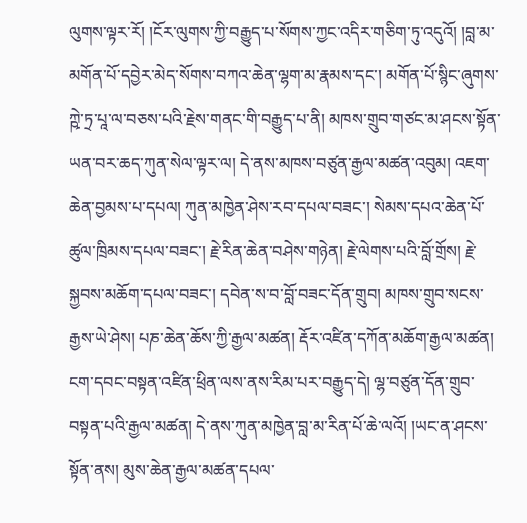ལུགས་ལྟར་རོ། །ངོར་ལུགས་ཀྱི་བརྒྱུད་པ་སོགས་ཀྱང་འདིར་གཅིག་ཏུ་འདུའོ། །བླ་མ་མགོན་པོ་དབྱེར་མེད་སོགས་བཀའ་ཆེན་ལྷག་མ་རྣམས་དང་། མགོན་པོ་སྙིང་ཞུགས་ཀྵེ་ཏྲ་པཱ་ལ་བཅས་པའི་རྗེས་གནང་གི་བརྒྱུད་པ་ནི། མཁས་གྲུབ་གཙང་མ་ཤངས་སྟོན་ཡན་བར་ཆད་ཀུན་སེལ་ལྟར་ལ། དེ་ནས་མཁས་བཙུན་རྒྱལ་མཚན་འབུམ། འཇག་ཆེན་བྱམས་པ་དཔལ། ཀུན་མཁྱེན་ཤེས་རབ་དཔལ་བཟང་། སེམས་དཔའ་ཆེན་པོ་ཚུལ་ཁྲིམས་དཔལ་བཟང་། རྗེ་རིན་ཆེན་བཤེས་གཉེན། རྗེ་ལེགས་པའི་བློ་གྲོས། རྗེ་སྐྱབས་མཆོག་དཔལ་བཟང་། དབེན་ས་བ་བློ་བཟང་དོན་གྲུབ། མཁས་གྲུབ་སངས་རྒྱས་ཡེ་ཤེས། པཎ་ཆེན་ཆོས་ཀྱི་རྒྱལ་མཚན། རྡོར་འཛིན་དཀོན་མཆོག་རྒྱལ་མཚན། ངག་དབང་བསྟན་འཛིན་ཕྲིན་ལས་ནས་རིམ་པར་བརྒྱུད་དེ། ལྷ་བཙུན་དོན་གྲུབ་བསྟན་པའི་རྒྱལ་མཚན། དེ་ནས་ཀུན་མཁྱེན་བླ་མ་རིན་པོ་ཆེ་ལའོ། །ཡང་ན་ཤངས་སྟོན་ནས། མུས་ཆེན་རྒྱལ་མཚན་དཔལ་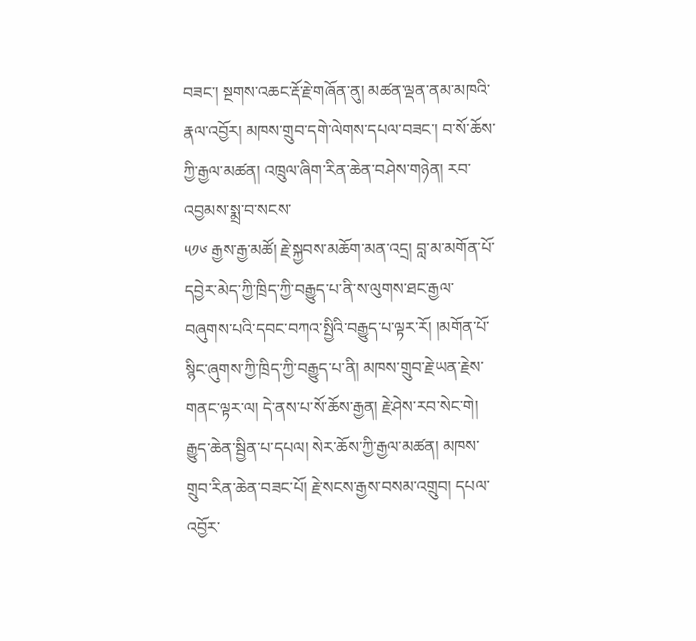བཟང་། སྔགས་འཆང་རྡོ་རྗེ་གཞོན་ནུ། མཚན་ལྡན་ནམ་མཁའི་རྣལ་འབྱོར། མཁས་གྲུབ་དགེ་ལེགས་དཔལ་བཟང་། བ་སོ་ཆོས་ཀྱི་རྒྱལ་མཚན། འཁྲུལ་ཞིག་རིན་ཆེན་བཤེས་གཉེན། རབ་འབྱམས་སྨྲ་བ་སངས་
༥༡༦ རྒྱས་རྒྱ་མཚོ། རྗེ་སྐྱབས་མཆོག་མན་འདྲ། བླ་མ་མགོན་པོ་དབྱེར་མེད་ཀྱི་ཁྲིད་ཀྱི་བརྒྱུད་པ་ནི་ས་ལུགས་ཐང་རྒྱལ་བཞུགས་པའི་དབང་བཀའ་སྤྱིའི་བརྒྱུད་པ་ལྟར་རོ། །མགོན་པོ་སྙིང་ཞུགས་ཀྱི་ཁྲིད་ཀྱི་བརྒྱུད་པ་ནི། མཁས་གྲུབ་རྗེ་ཡན་རྗེས་གནང་ལྟར་ལ། དེ་ནས་པ་སོ་ཆོས་རྒྱན། རྗེ་ཤེས་རབ་སེང་གེ། རྒྱུད་ཆེན་སྦྱིན་པ་དཔལ། སེར་ཆོས་ཀྱི་རྒྱལ་མཚན། མཁས་གྲུབ་རིན་ཆེན་བཟང་པོ། རྗེ་སངས་རྒྱས་བསམ་འགྲུབ། དཔལ་འབྱོར་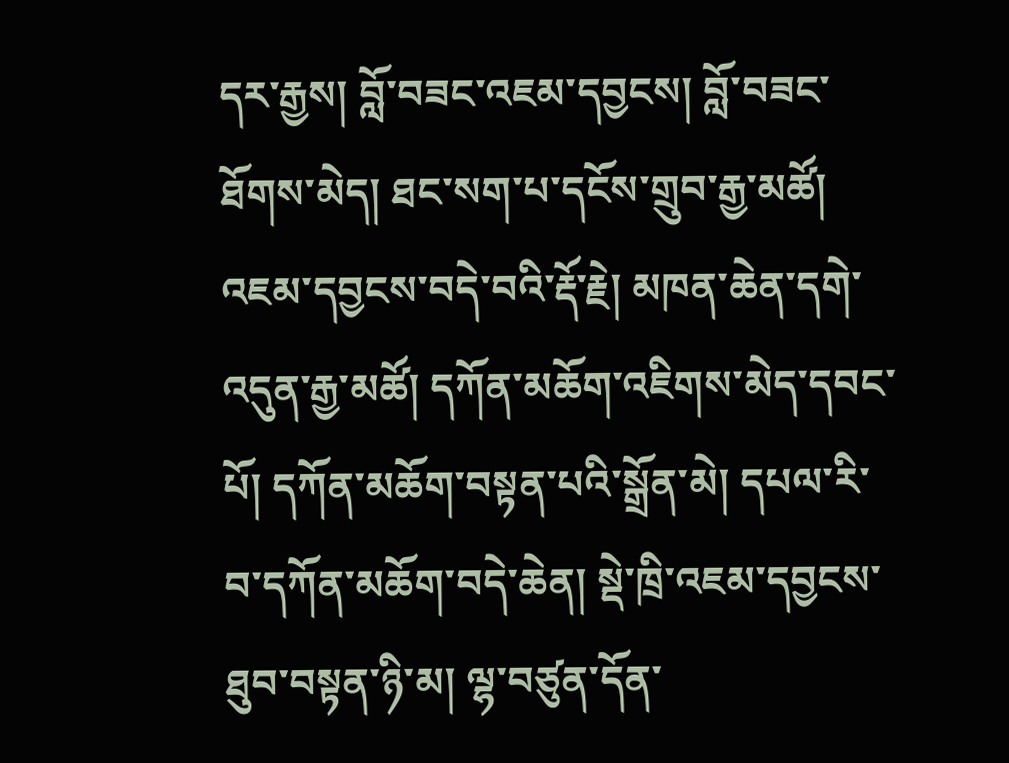དར་རྒྱས། བློ་བཟང་འཇམ་དབྱངས། བློ་བཟང་ཐོགས་མེད། ཐང་སག་པ་དངོས་གྲུབ་རྒྱ་མཚོ། འཇམ་དབྱངས་བདེ་བའི་རྡོ་རྗེ། མཁན་ཆེན་དགེ་འདུན་རྒྱ་མཚོ། དཀོན་མཆོག་འཇིགས་མེད་དབང་པོ། དཀོན་མཆོག་བསྟན་པའི་སྒྲོན་མེ། དཔལ་རི་བ་དཀོན་མཆོག་བདེ་ཆེན། སྡེ་ཁྲི་འཇམ་དབྱངས་ཐུབ་བསྟན་ཉི་མ། ལྷ་བཙུན་དོན་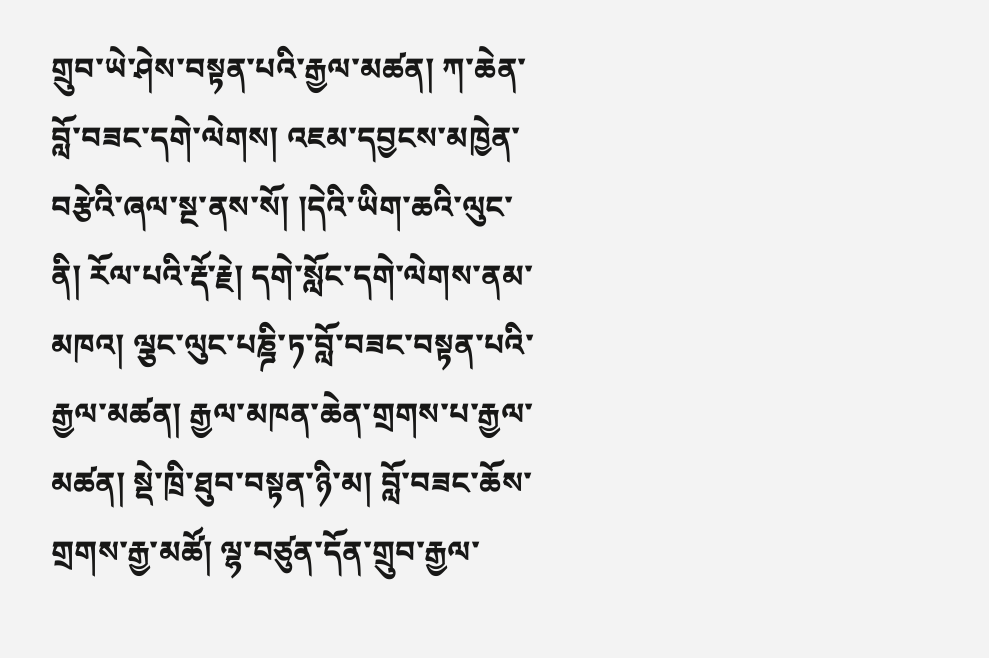གྲུབ་ཡེ་ཤེས་བསྟན་པའི་རྒྱལ་མཚན། ཀ་ཆེན་བློ་བཟང་དགེ་ལེགས། འཇམ་དབྱངས་མཁྱེན་བརྩེའི་ཞལ་སྔ་ནས་སོ། །དེའི་ཡིག་ཆའི་ལུང་ནི། རོལ་པའི་རྡོ་རྗེ། དགེ་སློང་དགེ་ལེགས་ནམ་མཁའ། ལྕང་ལུང་པཎྜི་ཏ་བློ་བཟང་བསྟན་པའི་རྒྱལ་མཚན། རྒྱལ་མཁན་ཆེན་གྲགས་པ་རྒྱལ་མཚན། སྡེ་ཁྲི་ཐུབ་བསྟན་ཉི་མ། བློ་བཟང་ཆོས་གྲགས་རྒྱ་མཚོ། ལྷ་བཙུན་དོན་གྲུབ་རྒྱལ་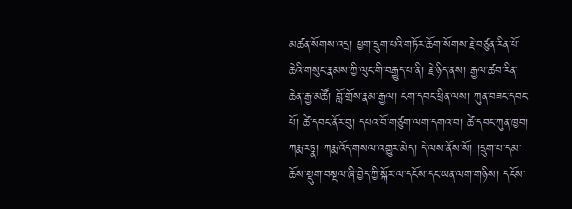མཚན་སོགས་འདྲ། ཕྱག་དྲུག་པའི་གཏོར་ཆོག་སོགས་རྗེ་བཙུན་རིན་པོ་ཆེའི་གསུང་རྣམས་ཀྱི་ལུང་གི་བརྒྱུད་པ་ནི། རྗེ་ཉིད་ནས། རྒྱལ་ཚབ་རིན་ཆེན་རྒྱ་མཚོ། བློ་གྲོས་རྣམ་རྒྱལ། ངག་དབང་ཕྲིན་ལས། ཀུན་བཟང་དབང་པོ། ཚེ་དབང་ནོར་བུ། དཔའ་བོ་གཙུག་ལག་དགའ་བ། ཚེ་དབང་ཀུན་ཁྱབ། ཀརྨ་རཏྣ། ཀརྨ་འོད་གསལ་འགྱུར་མེད། དེ་ལས་ནོས་སོ། །དྲུག་པ་དམ་ཆོས་སྡུག་བསྔལ་ཞི་བྱེད་ཀྱི་སྐོར་ལ་དངོས་དང་ཡན་ལག་གཉིས། དངོས་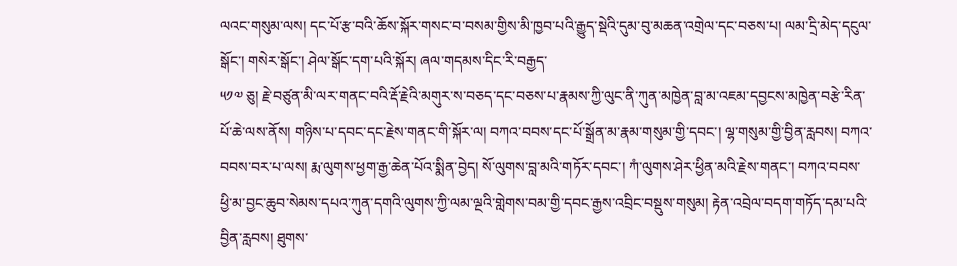ལའང་གསུམ་ལས། དང་པོ་རྩ་བའི་ཆོས་སྐོར་གསང་བ་བསམ་གྱིས་མི་ཁྱབ་པའི་རྒྱུད་སྡེའི་དུམ་བུ་མཆན་འགྲེལ་དང་བཅས་པ། ལམ་དྲི་མེད་དངུལ་སྒོང་། གསེར་སྒོང་། ཤེལ་སྒོང་དག་པའི་སྐོར། ཞལ་གདམས་དིང་རི་བརྒྱད་
༥༡༧ ཅུ། རྗེ་བཙུན་མི་ལར་གནང་བའི་རྡོ་རྗེའི་མགུར་ས་བཅད་དང་བཅས་པ་རྣམས་ཀྱི་ལུང་ནི་ཀུན་མཁྱེན་བླ་མ་འཇམ་དབྱངས་མཁྱེན་བརྩེ་རིན་པོ་ཆེ་ལས་ནོས། གཉིས་པ་དབང་དང་རྗེས་གནང་གི་སྐོར་ལ། བཀའ་བབས་དང་པོ་སྒྲོན་མ་རྣམ་གསུམ་གྱི་དབང་། ལྷ་གསུམ་གྱི་བྱིན་རླབས། བཀའ་བབས་བར་པ་ལས། རྨ་ལུགས་ཕྱག་རྒྱ་ཆེན་པོའ་སྨིན་བྱེད། སོ་ལུགས་བླ་མའི་གཏོར་དབང་། ཀཾ་ལུགས་ཤེར་ཕྱིན་མའི་རྗེས་གནང་། བཀའ་བབས་ཕྱི་མ་བྱང་ཆུབ་སེམས་དཔའ་ཀུན་དགའི་ལུགས་ཀྱི་ལམ་ལྔའི་གླེགས་བམ་གྱི་དབང་རྒྱས་འབྲིང་བསྡུས་གསུམ། རྟེན་འབྲེལ་བདག་གཏོད་དམ་པའི་བྱིན་རླབས། ཐུགས་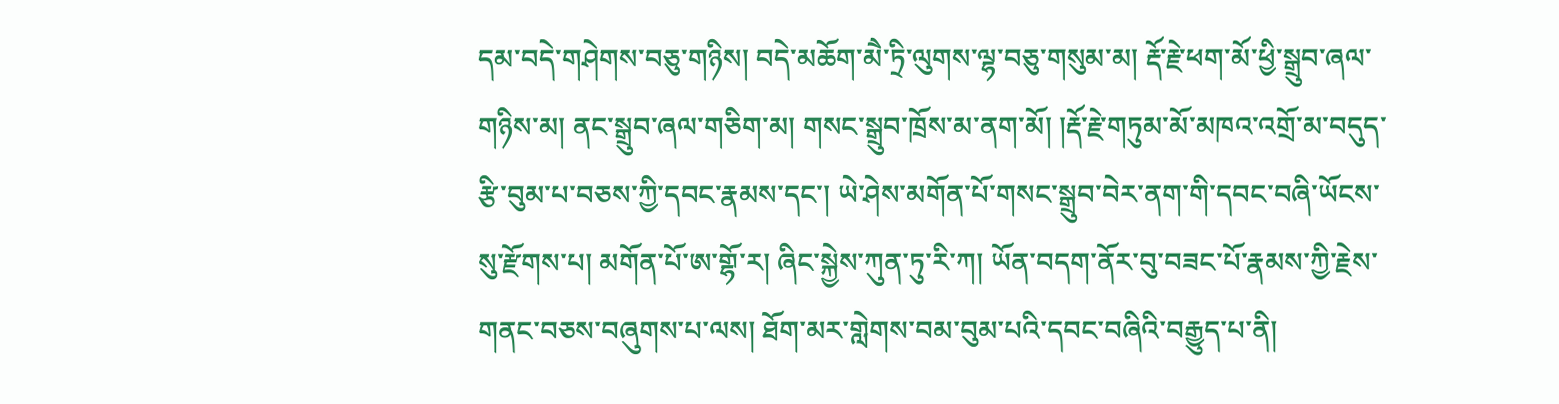དམ་བདེ་གཤེགས་བཅུ་གཉིས། བདེ་མཆོག་མཻ་ཏྲི་ལུགས་ལྷ་བཅུ་གསུམ་མ། རྡོ་རྗེ་ཕག་མོ་ཕྱི་སྒྲུབ་ཞལ་གཉིས་མ། ནང་སྒྲུབ་ཞལ་གཅིག་མ། གསང་སྒྲུབ་ཁྲོས་མ་ནག་མོ། །རྡོ་རྗེ་གཏུམ་མོ་མཁའ་འགྲོ་མ་བདུད་རྩི་བུམ་པ་བཅས་ཀྱི་དབང་རྣམས་དང་། ཡེ་ཤེས་མགོན་པོ་གསང་སྒྲུབ་བེར་ནག་གི་དབང་བཞི་ཡོངས་སུ་རྫོགས་པ། མགོན་པོ་ཨ་གྷོ་ར། ཞིང་སྐྱེས་ཀུན་ཏུ་རི་ཀ། ཡོན་བདག་ནོར་བུ་བཟང་པོ་རྣམས་ཀྱི་རྗེས་གནང་བཅས་བཞུགས་པ་ལས། ཐོག་མར་གླེགས་བམ་བུམ་པའི་དབང་བཞིའི་བརྒྱུད་པ་ནི།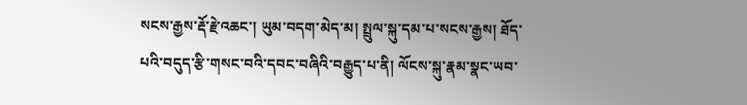སངས་རྒྱས་རྡོ་རྗེ་འཆང་། ཡུམ་བདག་མེད་མ། སྤྲུལ་སྐུ་དམ་པ་སངས་རྒྱས། ཐོད་པའི་བདུད་རྩི་གསང་བའི་དབང་བཞིའི་བརྒྱུད་པ་ནི། ལོངས་སྐུ་རྣམ་སྣང་ཡབ་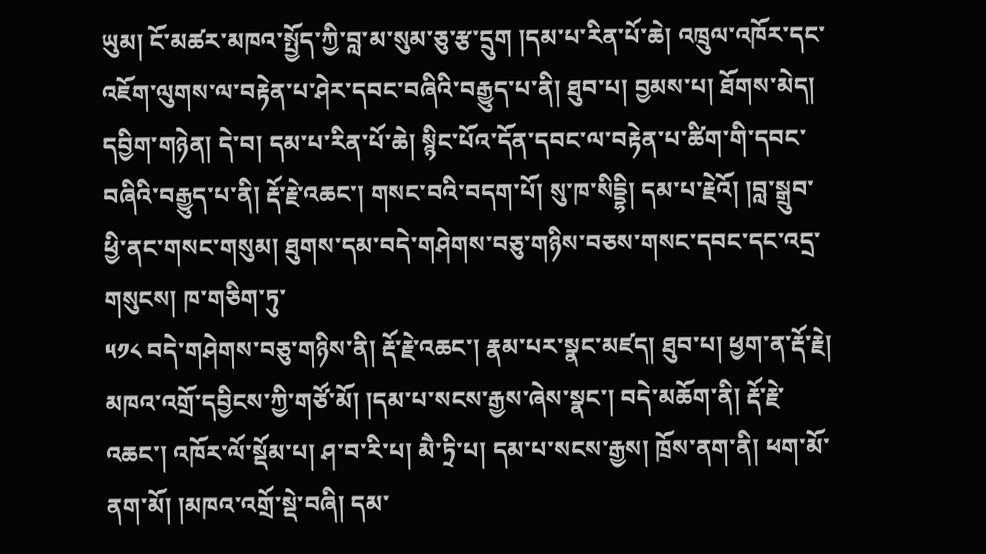ཡུམ། ངོ་མཚར་མཁའ་སྤྱོད་ཀྱི་བླ་མ་སུམ་ཅུ་རྩ་དྲུག །དམ་པ་རིན་པོ་ཆེ། འཁྲུལ་འཁོར་དང་འཇོག་ལུགས་ལ་བརྟེན་པ་ཤེར་དབང་བཞིའི་བརྒྱུད་པ་ནི། ཐུབ་པ། བྱམས་པ། ཐོགས་མེད། དབྱིག་གཉེན། དེ་བ། དམ་པ་རིན་པོ་ཆེ། སྙིང་པོའ་དོན་དབང་ལ་བརྟེན་པ་ཚིག་གི་དབང་བཞིའི་བརྒྱུད་པ་ནི། རྡོ་རྗེ་འཆང་། གསང་བའི་བདག་པོ། སུ་ཁ་སིདྡྷི། དམ་པ་རྗེའོ། །བླ་སྒྲུབ་ཕྱི་ནང་གསང་གསུམ། ཐུགས་དམ་བདེ་གཤེགས་བཅུ་གཉིས་བཅས་གསང་དབང་དང་འདྲ་གསུངས། ཁ་གཅིག་ཏུ་
༥༡༨ བདེ་གཤེགས་བཅུ་གཉིས་ནི། རྡོ་རྗེ་འཆང་། རྣམ་པར་སྣང་མཛད། ཐུབ་པ། ཕྱག་ན་རྡོ་རྗེ། མཁའ་འགྲོ་དབྱིངས་ཀྱི་གཙོ་མོ། །དམ་པ་སངས་རྒྱས་ཞེས་སྣང་། བདེ་མཆོག་ནི། རྡོ་རྗེ་འཆང་། འཁོར་ལོ་སྡོམ་པ། ཤ་བ་རི་པ། མཻ་ཏྲི་པ། དམ་པ་སངས་རྒྱས། ཁྲོས་ནག་ནི། ཕག་མོ་ནག་མོ། །མཁའ་འགྲོ་སྡེ་བཞི། དམ་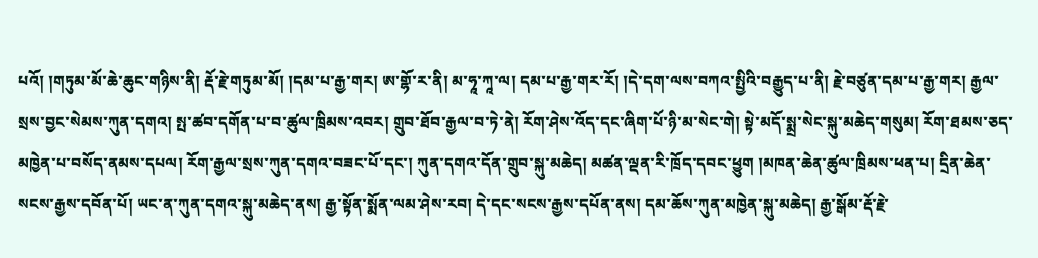པའོ། །གཏུམ་མོ་ཆེ་ཆུང་གཉིས་ནི། རྡོ་རྗེ་གཏུམ་མོ། །དམ་པ་རྒྱ་གར། ཨ་གྷོ་ར་ནི། མ་ཧཱ་ཀཱ་ལ། དམ་པ་རྒྱ་གར་རོ། །དེ་དག་ལས་བཀའ་སྤྱིའི་བརྒྱུད་པ་ནི། རྗེ་བཙུན་དམ་པ་རྒྱ་གར། རྒྱལ་སྲས་བྱང་སེམས་ཀུན་དགའ། སྤ་ཚབ་དགོན་པ་བ་ཚུལ་ཁྲིམས་འབར། གྲུབ་ཐོབ་རྒྱལ་བ་ཏེ་ནེ། རོག་ཤེས་འོད་དང་ཞིག་པོ་ཉི་མ་སེང་གེ། སྟེ་མདོ་སྨྲ་སེང་སྐུ་མཆེད་གསུམ། རོག་ཐམས་ཅད་མཁྱེན་པ་བསོད་ནམས་དཔལ། རོག་རྒྱལ་སྲས་ཀུན་དགའ་བཟང་པོ་དང་། ཀུན་དགའ་དོན་གྲུབ་སྐུ་མཆེད། མཚན་ལྡན་རི་ཁྲོད་དབང་ཕྱུག །མཁན་ཆེན་ཚུལ་ཁྲིམས་ཕན་པ། དྲིན་ཆེན་སངས་རྒྱས་དབོན་པོ། ཡང་ན་ཀུན་དགའ་སྐུ་མཆེད་ནས། རྒྱ་སྟོན་སྨོན་ལམ་ཤེས་རབ། དེ་དང་སངས་རྒྱས་དཔོན་ནས། དམ་ཆོས་ཀུན་མཁྱེན་སྐུ་མཆེད། རྒྱ་སྒོམ་རྡོ་རྗེ་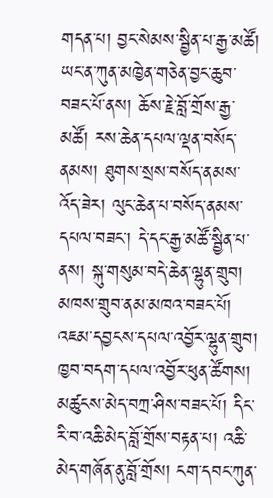གདན་པ། བྱང་སེམས་སྦྱིན་པ་རྒྱ་མཚོ། ཡང་ན་ཀུན་མཁྱེན་གཅེན་བྱང་ཆུབ་བཟང་པོ་ནས། ཆོས་རྗེ་བློ་གྲོས་རྒྱ་མཚོ། རས་ཆེན་དཔལ་ལྡན་བསོད་ནམས། ཐུགས་སྲས་བསོད་ནམས་འོད་ཟེར། ལུང་ཆེན་པ་བསོད་ནམས་དཔལ་བཟང་། དེ་དང་རྒྱ་མཚོ་སྦྱིན་པ་ནས། སྐུ་གསུམ་བདེ་ཆེན་ལྷུན་གྲུབ། མཁས་གྲུབ་ནམ་མཁའ་བཟང་པོ། འཇམ་དབྱངས་དཔལ་འབྱོར་ལྷུན་གྲུབ། ཁྱབ་བདག་དཔལ་འབྱོར་ཕུན་ཚོགས། མཚུངས་མེད་བཀྲ་ཤིས་བཟང་པོ། དིང་རི་བ་འཆི་མེད་བློ་གྲོས་བརྟན་པ། འཆི་མེད་གཞོན་ནུ་བློ་གྲོས། ངག་དབང་ཀུན་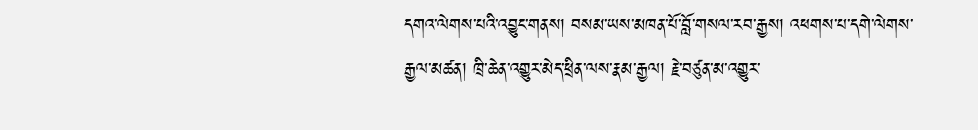དགའ་ལེགས་པའི་འབྱུང་གནས། བསམ་ཡས་མཁན་པོ་བློ་གསལ་རབ་རྒྱས། འཕགས་པ་དགེ་ལེགས་རྒྱལ་མཚན། ཁྲི་ཆེན་འགྱུར་མེད་ཕྲིན་ལས་རྣམ་རྒྱལ། རྗེ་བཙུན་མ་འགྱུར་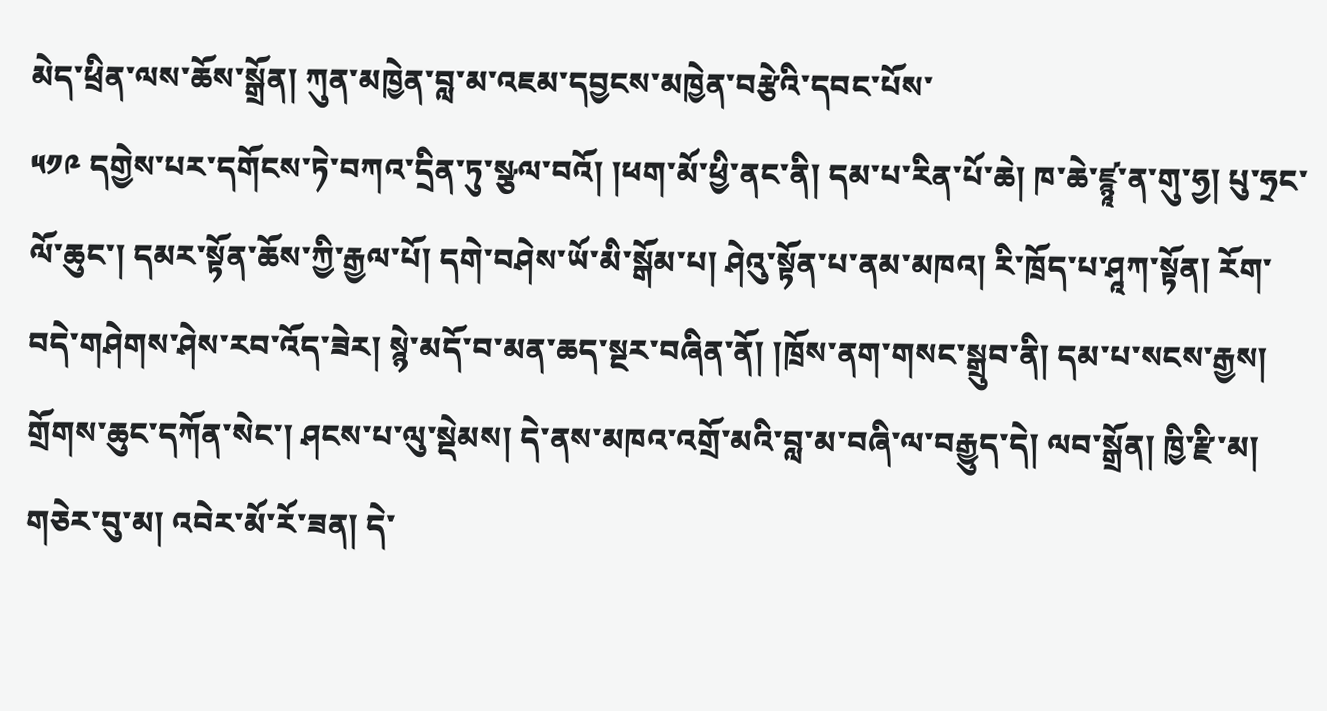མེད་ཕྲིན་ལས་ཆོས་སྒྲོན། ཀུན་མཁྱེན་བླ་མ་འཇམ་དབྱངས་མཁྱེན་བརྩེའི་དབང་པོས་
༥༡༩ དགྱེས་པར་དགོངས་ཏེ་བཀའ་དྲིན་ཏུ་སྩལ་བའོ། །ཕག་མོ་ཕྱི་ནང་ནི། དམ་པ་རིན་པོ་ཆེ། ཁ་ཆེ་ཛྙཱ་ན་གུ་ཧྱ། པུ་ཧྲང་ལོ་ཆུང་། དམར་སྟོན་ཆོས་ཀྱི་རྒྱལ་པོ། དགེ་བཤེས་ཡོ་མི་སྒོམ་པ། ཤེའུ་སྟོན་པ་ནམ་མཁའ། རི་ཁྲོད་པ་ཤཱཀ་སྟོན། རོག་བདེ་གཤེགས་ཤེས་རབ་འོད་ཟེར། སྙེ་མདོ་བ་མན་ཆད་སྔར་བཞིན་ནོ། །ཁྲོས་ནག་གསང་སྒྲུབ་ནི། དམ་པ་སངས་རྒྱས། གྲོགས་ཆུང་དཀོན་སེང་། ཤངས་པ་ལུ་སྡེམས། དེ་ནས་མཁའ་འགྲོ་མའི་བླ་མ་བཞི་ལ་བརྒྱུད་དེ། ལབ་སྒྲོན། ཁྱི་རྫི་མ། གཅེར་བུ་མ། འབེར་མོ་རོ་ཟན། དེ་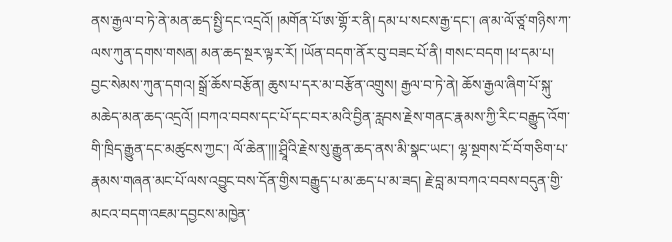ནས་རྒྱལ་བ་ཏེ་ནེ་མན་ཆད་སྤྱི་དང་འདྲའོ། །མགོན་པོ་ཨ་གྷོ་ར་ནི། དམ་པ་སངས་རྒྱ་དང་། ཞ་མ་ལོ་ཙཱ་གཉིས་ཀ་ལས་ཀུན་དགས་གསན། མན་ཆད་སྔར་ལྟར་རོ། །ཡོན་བདག་ནོར་བུ་བཟང་པོ་ནི། གསང་བདག །ཕ་དམ་པ། བྱང་སེམས་ཀུན་དགའ། སྒྲོ་ཆོས་བརྩོན། ཆུས་པ་དར་མ་བརྩོན་འགྲུས། རྒྱལ་བ་ཏེ་ནེ། ཆོས་རྒྱལ་ཞིག་པོ་སྐུ་མཆེད་མན་ཆད་འདྲའོ། །བཀའ་བབས་དང་པོ་དང་བར་མའི་བྱིན་རླབས་རྗེས་གནང་རྣམས་ཀྱི་རིང་བརྒྱུད་འོག་གི་ཁྲིད་རྒྱུན་དང་མཚུངས་ཀྱང་། ལོ་ཆེན་།།།་ཤྲཱིའི་རྗེས་སུ་རྒྱུན་ཆད་ནས་མི་སྣང་ཡང་། ལྷ་སྔགས་ངོ་བོ་གཅིག་པ་རྣམས་གཞན་མང་པོ་ལས་འབྱུང་བས་དོན་གྱིས་བརྒྱུད་པ་མ་ཆད་པ་མ་ཟད། རྗེ་བླ་མ་བཀའ་བབས་བདུན་གྱི་མངའ་བདག་འཇམ་དབྱངས་མཁྱེན་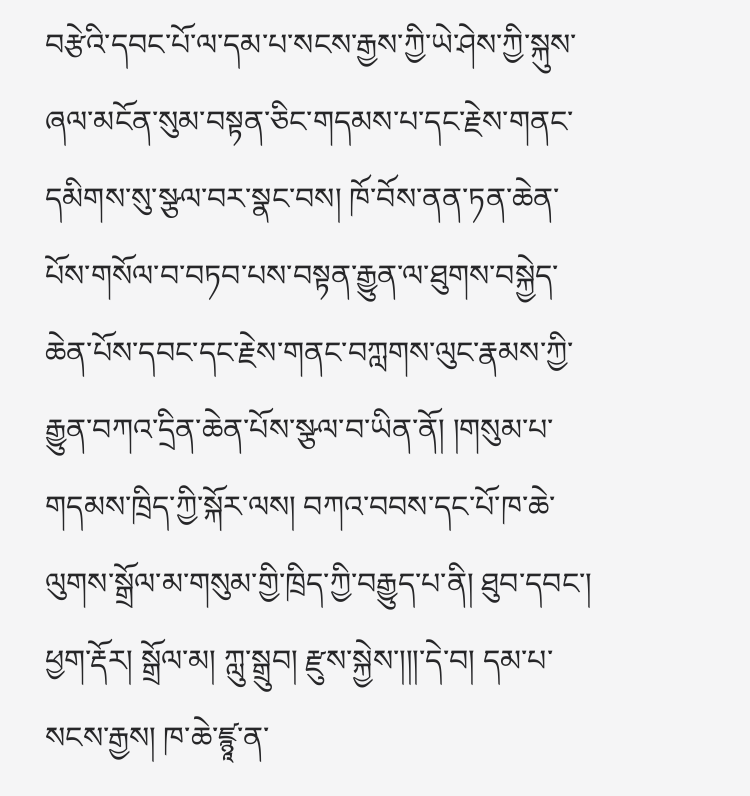བརྩེའི་དབང་པོ་ལ་དམ་པ་སངས་རྒྱས་ཀྱི་ཡེ་ཤེས་ཀྱི་སྐུས་ཞལ་མངོན་སུམ་བསྟན་ཅིང་གདམས་པ་དང་རྗེས་གནང་དམིགས་སུ་སྩལ་བར་སྣང་བས། ཁོ་བོས་ནན་ཏན་ཆེན་པོས་གསོལ་བ་བཏབ་པས་བསྟན་རྒྱུན་ལ་ཐུགས་བསྐྱེད་ཆེན་པོས་དབང་དང་རྗེས་གནང་བཀླགས་ལུང་རྣམས་ཀྱི་རྒྱུན་བཀའ་དྲིན་ཆེན་པོས་སྩལ་བ་ཡིན་ནོ། །གསུམ་པ་གདམས་ཁྲིད་ཀྱི་སྐོར་ལས། བཀའ་བབས་དང་པོ་ཁ་ཆེ་ལུགས་སྒྲོལ་མ་གསུམ་གྱི་ཁྲིད་ཀྱི་བརྒྱུད་པ་ནི། ཐུབ་དབང་། ཕྱག་རྡོར། སྒྲོལ་མ། ཀླུ་སྒྲུབ། རྫུས་སྐྱེས་།།།་དེ་བ། དམ་པ་སངས་རྒྱས། ཁ་ཆེ་ཛྙཱ་ན་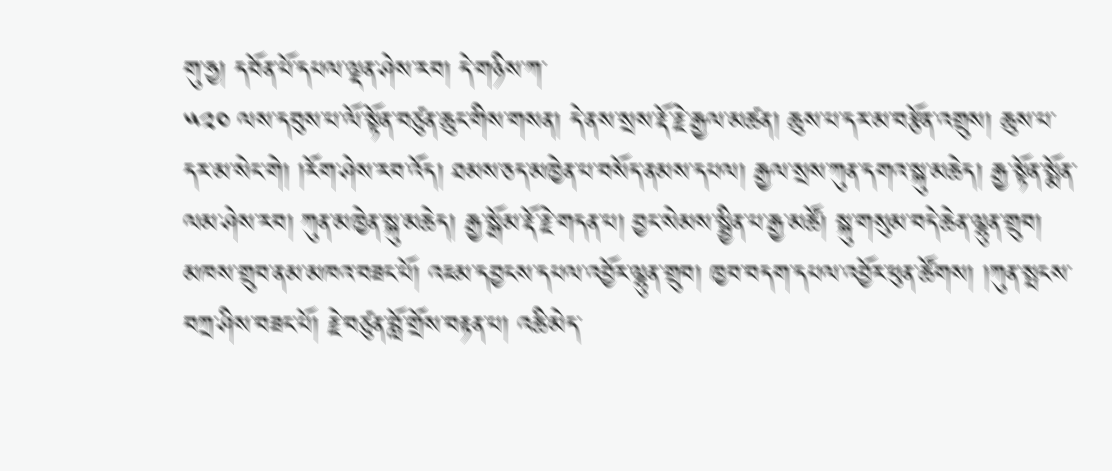གུ་ཧྱ། དབོན་པོ་དཔལ་ལྡན་ཤེས་རབ། དེ་གཉིས་ཀ་
༥༢༠ ལས་དབུས་པ་ལོ་སྟོན་བཙུན་ཆུང་གིས་གསན། དེ་ནས་སྲས་རྡོ་རྗེ་རྒྱལ་མཚན། ཆུས་པ་དར་མ་བརྩོན་འགྲུས། ཆུས་པ་དར་མ་སེང་གེ། །རོག་ཤེས་རབ་འོད། ཐམས་ཅད་མཁྱེན་པ་བསོད་ནམས་དཔལ། རྒྱལ་སྲས་ཀུན་དགའ་སྐུ་མཆེད། རྒྱ་སྟོན་སྨོན་ལམ་ཤེས་རབ། ཀུན་མཁྱེན་སྐུ་མཆེད། རྒྱ་སྒོམ་རྡོ་རྗེ་གདན་པ། བྱང་སེམས་སྦྱིན་པ་རྒྱ་མཚོ། སྐུ་གསུམ་བདེ་ཆེན་ལྷུན་གྲུབ། མཁས་གྲུབ་ནམ་མཁའ་བཟང་པོ། འཇམ་དབྱངས་དཔལ་འབྱོར་ལྷུན་གྲུབ། ཁྱབ་བདག་དཔལ་འབྱོར་ཕུན་ཚོགས། །ཀུན་སྤངས་བཀྲ་ཤིས་བཟང་པོ། རྗེ་བཙུན་བློ་གྲོས་བརྟན་པ། འཆི་མེད་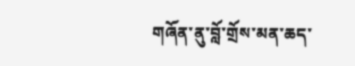གཞོན་ནུ་བློ་གྲོས་མན་ཆད་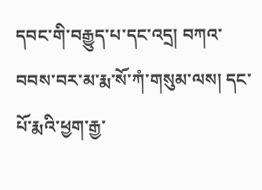དབང་གི་བརྒྱུད་པ་དང་འདྲ། བཀའ་བབས་བར་མ་རྨ་སོ་ཀཾ་གསུམ་ལས། དང་པོ་རྨའི་ཕྱག་རྒྱ་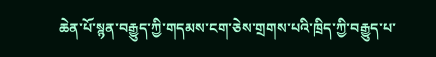ཆེན་པོ་སྙན་བརྒྱུད་ཀྱི་གདམས་ངག་ཅེས་གྲགས་པའི་ཁྲིད་ཀྱི་བརྒྱུད་པ་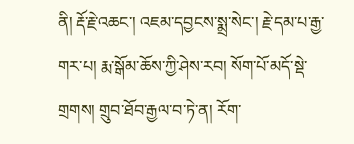ནི། རྡོ་རྗེ་འཆང་། འཇམ་དབྱངས་སྨྲ་སེང་། རྗེ་དམ་པ་རྒྱ་གར་པ། རྨ་སྒོམ་ཆོས་ཀྱི་ཤེས་རབ། སོག་པོ་མདོ་སྡེ་གྲགས། གྲུབ་ཐོབ་རྒྱལ་བ་ཏེ་ན། རོག་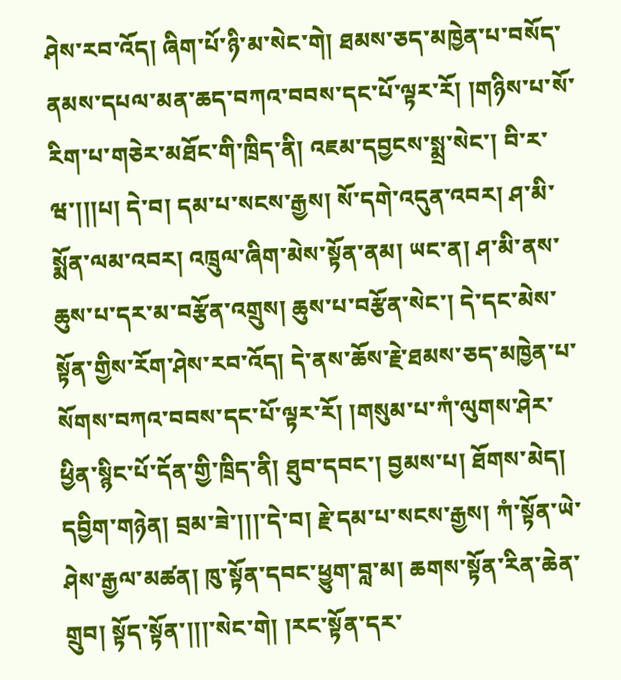ཤེས་རབ་འོད། ཞིག་པོ་ཉི་མ་སེང་གེ། ཐམས་ཅད་མཁྱེན་པ་བསོད་ནམས་དཔལ་མན་ཆད་བཀའ་བབས་དང་པོ་ལྟར་རོ། །གཉིས་པ་སོ་རིག་པ་གཅེར་མཐོང་གི་ཁྲིད་ནི། འཇམ་དབྱངས་སྨྲ་སེང་། བི་ར་ཝ་།།།པ། དེ་བ། དམ་པ་སངས་རྒྱས། སོ་དགེ་འདུན་འབར། ཤ་མི་སྨོན་ལམ་འབར། འཁྲུལ་ཞིག་མེས་སྟོན་ནམ། ཡང་ན། ཤ་མི་ནས་ཆུས་པ་དར་མ་བརྩོན་འགྲུས། ཆུས་པ་བརྩོན་སེང་། དེ་དང་མེས་སྟོན་གྱིས་རོག་ཤེས་རབ་འོད། དེ་ནས་ཆོས་རྗེ་ཐམས་ཅད་མཁྱེན་པ་སོགས་བཀའ་བབས་དང་པོ་ལྟར་རོ། །གསུམ་པ་ཀཾ་ལུགས་ཤེར་ཕྱིན་སྙིང་པོ་དོན་གྱི་ཁྲིད་ནི། ཐུབ་དབང་། བྱམས་པ། ཐོགས་མེད། དབྱིག་གཉེན། བྲམ་ཟེ་།།།་དེ་བ། རྗེ་དམ་པ་སངས་རྒྱས། ཀཾ་སྟོན་ཡེ་ཤེས་རྒྱལ་མཚན། ཁུ་སྟོན་དབང་ཕྱུག་བླ་མ། ཆགས་སྟོན་རིན་ཆེན་གྲུབ། སྟོད་སྟོན་།།།་སེང་གེ། །རང་སྟོན་དར་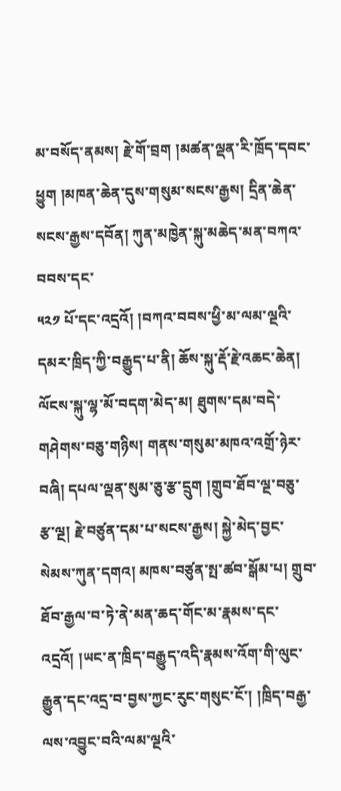མ་བསོད་ནམས། རྗེ་གོ་བྲག །མཚན་ལྡན་རི་ཁྲོད་དབང་ཕྱུག །མཁན་ཆེན་དུས་གསུམ་སངས་རྒྱས། དྲིན་ཆེན་སངས་རྒྱས་དབོན། ཀུན་མཁྱེན་སྐུ་མཆེད་མན་བཀའ་བབས་དང་
༥༢༡ པོ་དང་འདྲའོ། །བཀའ་བབས་ཕྱི་མ་ལམ་ལྔའི་དམར་ཁྲིད་ཀྱི་བརྒྱུད་པ་ནི། ཆོས་སྐུ་རྡོ་རྗེ་འཆང་ཆེན། ལོངས་སྐུ་ལྷ་མོ་བདག་མེད་མ། ཐུགས་དམ་བདེ་གཤེགས་བཅུ་གཉིས། གནས་གསུམ་མཁའ་འགྲོ་ཉེར་བཞི། དཔལ་ལྡན་སུམ་ཅུ་རྩ་དྲུག །གྲུབ་ཐོབ་ལྔ་བཅུ་རྩ་ལྔ། རྗེ་བཙུན་དམ་པ་སངས་རྒྱས། སྐྱེ་མེད་བྱང་སེམས་ཀུན་དགའ། མཁས་བཙུན་སྤ་ཚབ་སྒོམ་པ། གྲུབ་ཐོབ་རྒྱལ་བ་ཏེ་ནེ་མན་ཆད་གོང་མ་རྣམས་དང་འདྲའོ། །ཡང་ན་ཁྲིད་བརྒྱུད་འདི་རྣམས་འོག་གི་ལུང་རྒྱུན་དང་འདྲ་བ་བྱས་ཀྱང་རུང་གསུང་ངོ་། །ཁྲིད་བརྒྱ་ལས་འབྱུང་བའི་ལམ་ལྔའི་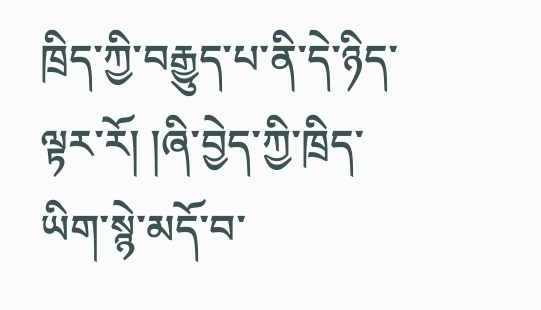ཁྲིད་ཀྱི་བརྒྱུད་པ་ནི་དེ་ཉིད་ལྟར་རོ། །ཞི་བྱེད་ཀྱི་ཁྲིད་ཡིག་སྙེ་མདོ་བ་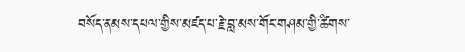བསོད་ནམས་དཔལ་གྱིས་མཛད་པ་རྗེ་བླ་མས་གོང་གཤམ་གྱི་ཚིགས་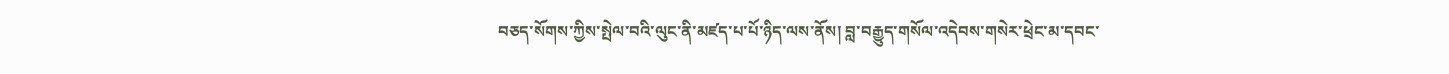བཅད་སོགས་ཀྱིས་སྤེལ་བའི་ལུང་ནི་མཛད་པ་པོ་ཉིད་ལས་ནོས། བླ་བརྒྱུད་གསོལ་འདེབས་གསེར་ཕྲེང་མ་དབང་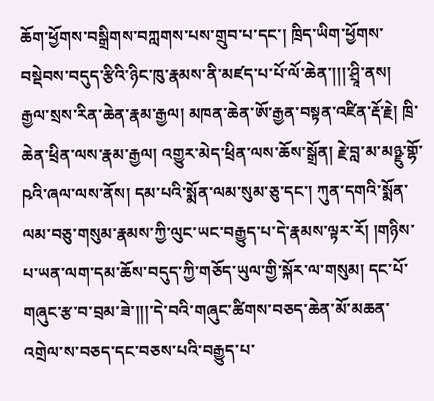ཆོག་ཕྱོགས་བསྒྲིགས་བཀླགས་པས་གྲུབ་པ་དང་། ཁྲིད་ཡིག་ཕྱོགས་བསྡེབས་བདུད་རྩིའི་ཉིང་ཁུ་རྣམས་ནི་མཛད་པ་པོ་ལོ་ཆེན་།།།་ཤྲཱི་ནས། རྒྱལ་སྲས་རིན་ཆེན་རྣམ་རྒྱལ། མཁན་ཆེན་ཨོ་རྒྱན་བསྟན་འཛིན་རྡོ་རྗེ། ཁྲི་ཆེན་ཕྲིན་ལས་རྣམ་རྒྱལ། འགྱུར་མེད་ཕྲིན་ལས་ཆོས་སྒྲོན། རྗེ་བླ་མ་མཉྫུ་གྷོ་ཥའི་ཞལ་ལས་ནོས། དམ་པའི་སྨོན་ལམ་སུམ་ཅུ་དང་། ཀུན་དགའི་སྨོན་ལམ་བཅུ་གསུམ་རྣམས་ཀྱི་ལུང་ཡང་བརྒྱུད་པ་དེ་རྣམས་ལྟར་རོ། །གཉིས་པ་ཡན་ལག་དམ་ཆོས་བདུད་ཀྱི་གཅོད་ཡུལ་གྱི་སྐོར་ལ་གསུམ། དང་པོ་གཞུང་རྩ་བ་བྲམ་ཟེ་།།།་དེ་བའི་གཞུང་ཚིགས་བཅད་ཆེན་མོ་མཆན་འགྲེལ་ས་བཅད་དང་བཅས་པའི་བརྒྱུད་པ་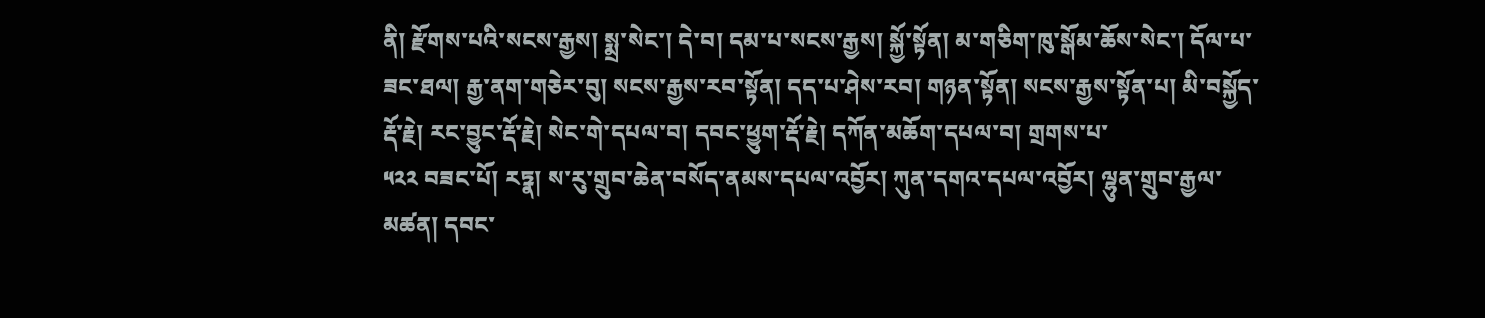ནི། རྫོགས་པའི་སངས་རྒྱས། སྨྲ་སེང་། དེ་བ། དམ་པ་སངས་རྒྱས། སྐྱོ་སྟོན། མ་གཅིག་ཁུ་སྒོམ་ཆོས་སེང་། དོལ་པ་ཟང་ཐལ། རྒྱ་ནག་གཅེར་བུ། སངས་རྒྱས་རབ་སྟོན། དད་པ་ཤེས་རབ། གཉན་སྟོན། སངས་རྒྱས་སྟོན་པ། མི་བསྐྱོད་རྡོ་རྗེ། རང་བྱུང་རྡོ་རྗེ། སེང་གེ་དཔལ་བ། དབང་ཕྱུག་རྡོ་རྗེ། དཀོན་མཆོག་དཔལ་བ། གྲགས་པ་
༥༢༢ བཟང་པོ། རཏྣ། ས་རུ་གྲུབ་ཆེན་བསོད་ནམས་དཔལ་འབྱོར། ཀུན་དགའ་དཔལ་འབྱོར། ལྷུན་གྲུབ་རྒྱལ་མཚན། དབང་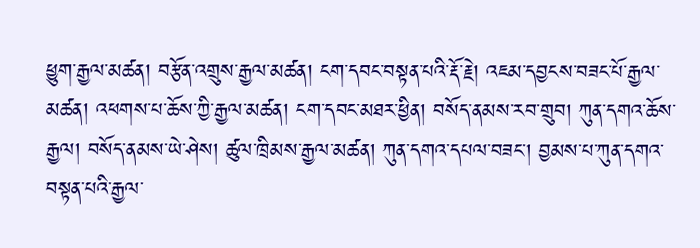ཕྱུག་རྒྱལ་མཚན། བརྩོན་འགྲུས་རྒྱལ་མཚན། ངག་དབང་བསྟན་པའི་རྡོ་རྗེ། འཇམ་དབྱངས་བཟང་པོ་རྒྱལ་མཚན། འཕགས་པ་ཆོས་ཀྱི་རྒྱལ་མཚན། ངག་དབང་མཐར་ཕྱིན། བསོད་ནམས་རབ་གྲུབ། ཀུན་དགའ་ཆོས་རྒྱལ། བསོད་ནམས་ཡེ་ཤེས། ཚུལ་ཁྲིམས་རྒྱལ་མཚན། ཀུན་དགའ་དཔལ་བཟང་། བྱམས་པ་ཀུན་དགའ་བསྟན་པའི་རྒྱལ་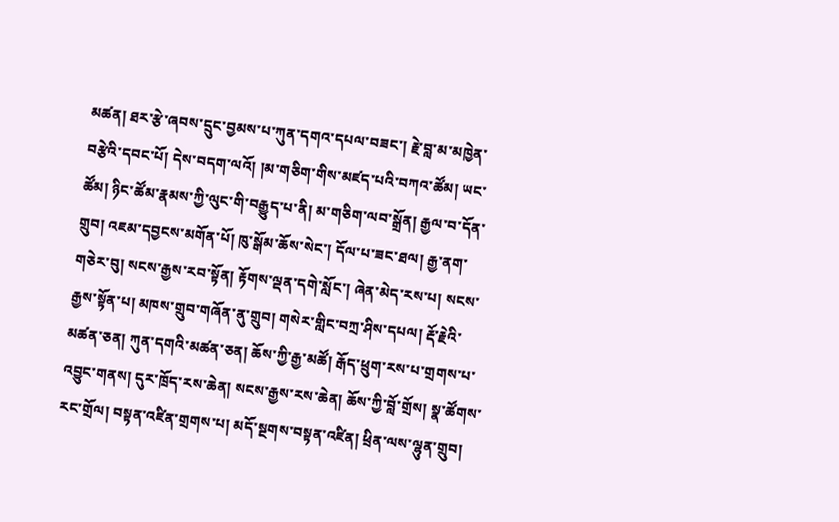མཚན། ཐར་རྩེ་ཞབས་དྲུང་བྱམས་པ་ཀུན་དགའ་དཔལ་བཟང་། རྗེ་བླ་མ་མཁྱེན་བརྩེའི་དབང་པོ། དེས་བདག་ལའོ། །མ་གཅིག་གིས་མཛད་པའི་བཀའ་ཚོམ། ཡང་ཚོམ། ཉིང་ཚོམ་རྣམས་ཀྱི་ལུང་གི་བརྒྱུད་པ་ནི། མ་གཅིག་ལབ་སྒྲོན། རྒྱལ་བ་དོན་གྲུབ། འཇམ་དབྱངས་མགོན་པོ། ཁུ་སྒོམ་ཆོས་སེང་། དོལ་པ་ཟང་ཐལ། རྒྱ་ནག་གཅེར་བུ། སངས་རྒྱས་རབ་སྟོན། རྟོགས་ལྡན་དགེ་སློང་། ཞེན་མེད་རས་པ། སངས་རྒྱས་སྟོན་པ། མཁས་གྲུབ་གཞོན་ནུ་གྲུབ། གསེར་གླིང་བཀྲ་ཤིས་དཔལ། རྡོ་རྗེའི་མཚན་ཅན། ཀུན་དགའི་མཚན་ཅན། ཆོས་ཀྱི་རྒྱ་མཚོ། རྒོད་ཕྲུག་རས་པ་གྲགས་པ་འབྱུང་གནས། དུར་ཁྲོད་རས་ཆེན། སངས་རྒྱས་རས་ཆེན། ཆོས་ཀྱི་བློ་གྲོས། སྣ་ཚོགས་རང་གྲོལ། བསྟན་འཛིན་གྲགས་པ། མདོ་སྔགས་བསྟན་འཛིན། ཕྲིན་ལས་ལྷུན་གྲུབ།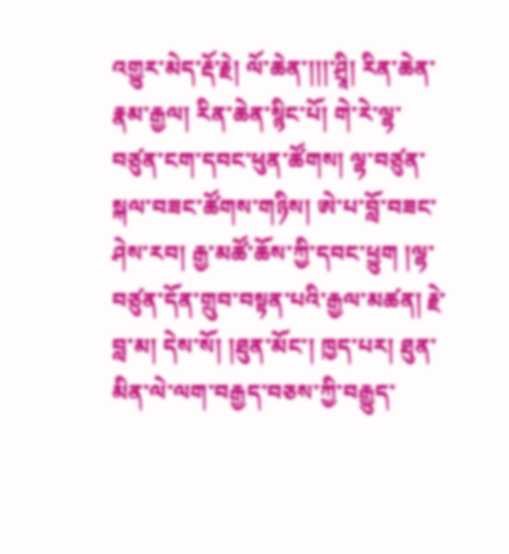འགྱུར་མེད་རྡོ་རྗེ། ལོ་ཆེན་།།།་ཤྲཱི། རིན་ཆེན་རྣམ་རྒྱལ། རིན་ཆེན་སྙིང་པོ། གེ་རེ་ལྷ་བཙུན་ངག་དབང་ཕུན་ཚོགས། ལྷ་བཙུན་སྐལ་བཟང་ཚོགས་གཉིས། ཨེ་པ་བློ་བཟང་ཤེས་རབ། རྒྱ་མཚོ་ཆོས་ཀྱི་དབང་ཕྱུག །ལྷ་བཙུན་དོན་གྲུབ་བསྟན་པའི་རྒྱལ་མཚན། རྗེ་བླ་མ། དེས་སོ། །ཐུན་མོང་། ཁྱད་པར། ཐུན་མིན་ལེ་ལག་བརྒྱད་བཅས་ཀྱི་བརྒྱུད་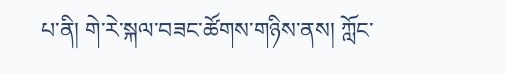པ་ནི། གེ་རེ་སྐལ་བཟང་ཚོགས་གཉིས་ནས། ཀློང་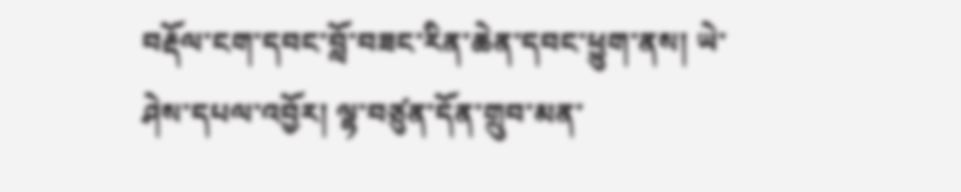བརྡོལ་ངག་དབང་བློ་བཟང་རིན་ཆེན་དབང་ཕྱུག་ནས། ཡེ་ཤེས་དཔལ་འབྱོར། ལྷ་བཙུན་དོན་གྲུབ་མན་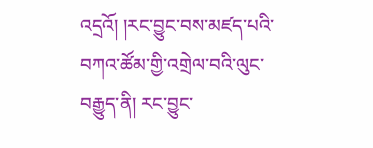འདྲའོ། །རང་བྱུང་བས་མཛད་པའི་བཀའ་ཚོམ་གྱི་འགྲེལ་བའི་ལུང་བརྒྱུད་ནི། རང་བྱུང་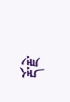རྡོ་རྗེ་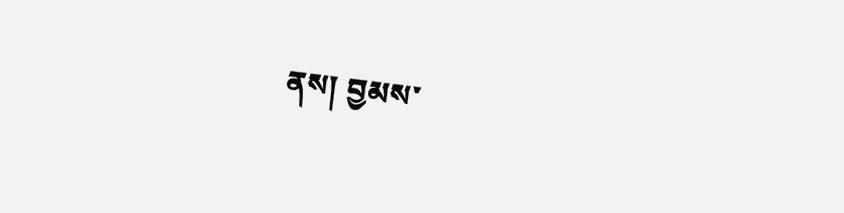ནས། བྱམས་